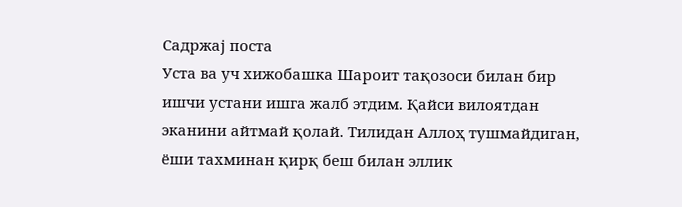Садржај поста
Уста ва уч хижобашка Шароит тақозоси билан бир ишчи устани ишга жалб этдим. Қайси вилоятдан эканини айтмай қолай. Тилидан Аллоҳ тушмайдиган, ёши тахминан қирқ беш билан эллик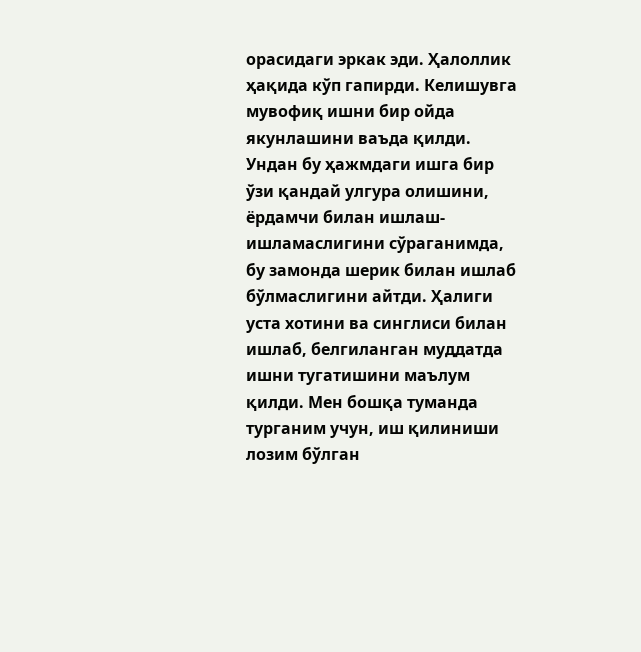орасидаги эркак эди. Ҳалоллик ҳақида кўп гапирди. Келишувга мувофиқ ишни бир ойда якунлашини ваъда қилди. Ундан бу ҳажмдаги ишга бир ўзи қандай улгура олишини, ёрдамчи билан ишлаш-ишламаслигини сўраганимда, бу замонда шерик билан ишлаб бўлмаслигини айтди. Ҳалиги уста хотини ва синглиси билан ишлаб, белгиланган муддатда ишни тугатишини маълум қилди. Мен бошқа туманда турганим учун, иш қилиниши лозим бўлган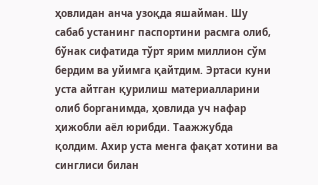ҳовлидан анча узоқда яшайман. Шу сабаб устанинг паспортини расмга олиб, бўнак сифатида тўрт ярим миллион сўм бердим ва уйимга қайтдим. Эртаси куни уста айтган қурилиш материалларини олиб борганимда, ҳовлида уч нафар ҳижобли аёл юрибди. Таажжубда қолдим. Ахир уста менга фақат хотини ва синглиси билан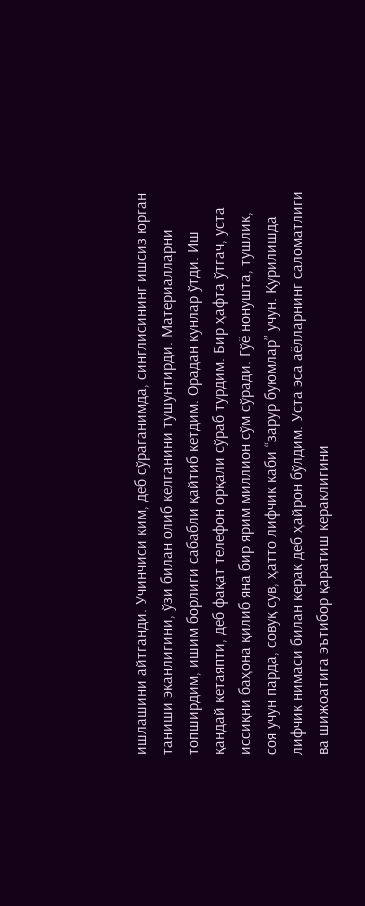ишлашини айтганди. Учинчиси ким, деб сўраганимда, синглисининг ишсиз юрган таниши эканлигини, ўзи билан олиб келганини тушунтирди. Материалларни топширдим, ишим борлиги сабабли қайтиб кетдим. Орадан кунлар ўтди. Иш қандай кетаяпти, деб фақат телефон орқали сўраб турдим. Бир ҳафта ўтгач, уста иссиқни баҳона қилиб яна бир ярим миллион сўм сўради. Гўё нонушта, тушлик, соя учун парда, совуқ сув, ҳатто лифчик каби “зарур буюмлар” учун. Қурилишда лифчик нимаси билан керак деб ҳайрон бўлдим. Уста эса аёлларнинг саломатлиги ва шижоатига эътибор қаратиш кераклигини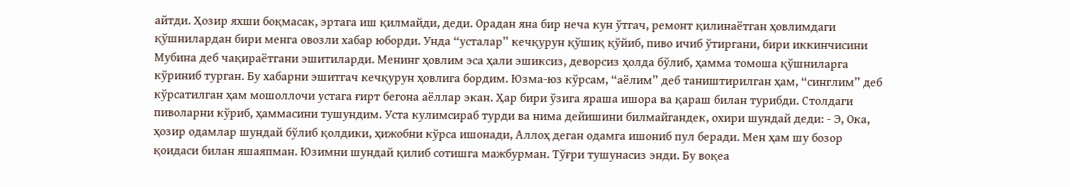айтди. Ҳозир яхши боқмасак, эртага иш қилмайди, деди. Орадан яна бир неча кун ўтгач, ремонт қилинаётган ҳовлимдаги қўшнилардан бири менга овозли хабар юборди. Унда “усталар” кечқурун қўшиқ қўйиб, пиво ичиб ўтиргани, бири иккинчисини Мубина деб чақираётгани эшитиларди. Менинг ҳовлим эса ҳали эшиксиз, деворсиз ҳолда бўлиб, ҳамма томоша қўшниларга кўриниб турган. Бу хабарни эшитгач кечқурун ҳовлига бордим. Юзма-юз кўрсам, “аёлим” деб таништирилган ҳам, “синглим” деб кўрсатилган ҳам мошоллочи устага ғирт бегона аёллар экан. Ҳар бири ўзига яраша ишора ва қараш билан турибди. Столдаги пиволарни кўриб, ҳаммасини тушундим. Уста кулимсираб турди ва нима дейишини билмайгандек, охири шундай деди: - Э, Ока, ҳозир одамлар шундай бўлиб қолдики, ҳижобни кўрса ишонади, Аллоҳ деган одамга ишониб пул беради. Мен ҳам шу бозор қоидаси билан яшаяпман. Юзимни шундай қилиб сотишга мажбурман. Тўғри тушунасиз энди. Бу воқеа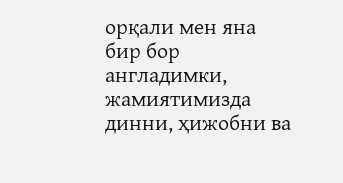орқали мен яна бир бор англадимки, жамиятимизда динни, ҳижобни ва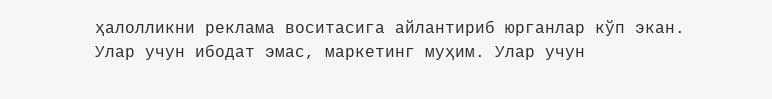ҳалолликни реклама воситасига айлантириб юрганлар кўп экан. Улар учун ибодат эмас, маркетинг муҳим. Улар учун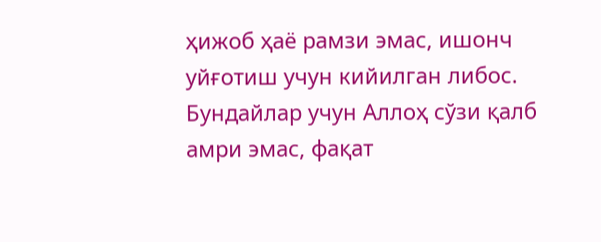ҳижоб ҳаё рамзи эмас, ишонч уйғотиш учун кийилган либос. Бундайлар учун Аллоҳ сўзи қалб амри эмас, фақат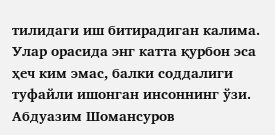тилидаги иш битирадиган калима. Улар орасида энг катта қурбон эса ҳеч ким эмас, балки соддалиги туфайли ишонган инсоннинг ўзи. Абдуазим Шомансуров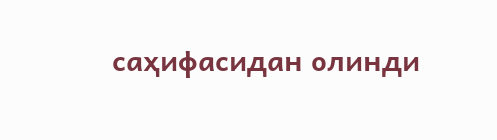саҳифасидан олинди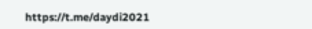https://t.me/daydi2021